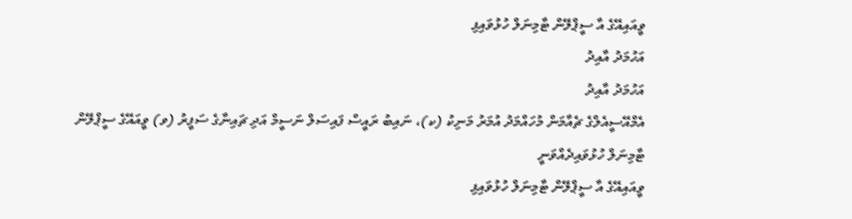ވީއައިއޭގެ އާ ސީޕްލޭން ޓާމިނަލް ހުޅުވައިފި
އަހުމަދު އާއިދު
އަހުމަދު އާއިދު
އެމްއޭސީއެލްގެ ޗެއާމަން މުހައްމަދު އުމަރު މަނިކު (ކ)، ނައިބު ރައީސް ފައިސަލް ނަސީމް އަދި ޗައިނާގެ ސަފީރު (ވ) ވީއައޭގެ ސީޕްލޭން ޓާމިނަލް ހުޅުވައިދެއްވަނީ
ވީއައިއޭގެ އާ ސީޕްލޭން ޓާމިނަލް ހުޅުވައިފި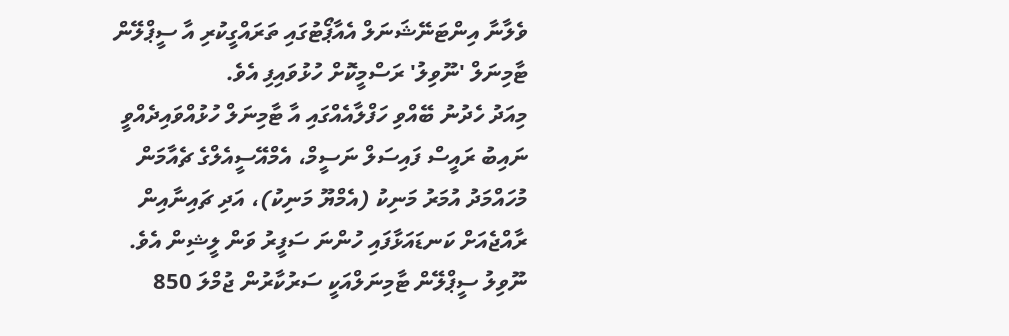ވެލާނާ އިންޓަނޭޝަނަލް އެއާޕޯޓުގައި ތަރައްގީކުރި އާ ސީޕްލޭން ޓާމިނަލް 'ނޫވިލު' ރަސްމީކޮށް ހުޅުވައިފި އެވެ.
މިއަދު ހެދުނު ބޭއްވި ހަފްލާއެއްގައި އާ ޓާމިނަލް ހުޅުއްވައިދެއްވީ ނައިބު ރައީސް ފައިސަލް ނަސީމް، އެމްއޭސީއެލްގެ ޗެއާމަން މުހައްމަދު އުމަރު މަނިކު (އެމްޔޫ މަނިކު)، އަދި ޗައިނާއިން ރާއްޖެއަށް ކަނޑައަޅާފައި ހުންނަ ސަފީރު ވަން ލީޝިން އެވެ.
ނޫވިލު ސީޕްލޭން ޓާމިނަލްއަކީ ސަރުކާރުން ޖުމްލަ 850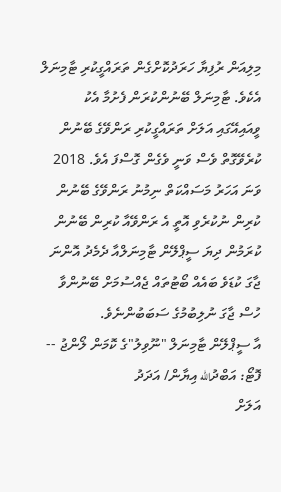މިލިއަން ރުފިޔާ ހަރަދުކޮށްގެން ތަރައްގީކުރި ޓާމިނަލް އެކެވެ. ޓާމިނަލް ބޭނުންކުރަން ފެށުމާ އެކު ވީއައިއޭގައި އަލަށް ތަރައްގީކުރި ރަންވޭގެ ބޭނުން ކުރެވޭގޮތް ވެސް ވަނީ ވެގެން ގޮސްފަ އެވެ. 2018 ވަނަ އަހަރު މަސައްކަތް ނިމުނު ރަންވޭގެ ބޭނުން ކުރިން ނުކުރެވި އޮތީ އެ ރަންވޭއާ ކުރިން ބޭނުން ކުރަމުން ދިޔަ ސީޕްލޭން ޓާމިނަލްއާ ދެމެދު އޮންނަ ޖާގަ ކުޑަވެ ބައެއް ބޯޓުތައް ޖެއްސުމަށް ބޭނުންވާ ހުސް ޖާގަ ނުލިބުމުގެ ސަބަބުންނެވެ.
އާ ސީޕްލޭން ޓާމިނަލް "ނޫވިލު"ގެ ކޮމަން ލޯންޖު -- ފޮޓޯ: އަބްދުالله އިޔާން/ އަދަދު
އަލަށް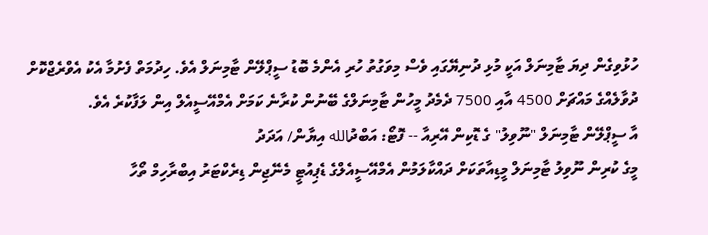ހުޅުވިގެން ދިޔަ ޓާމިނަލް އަކީ މުޅި ދުނިޔޭގައި ވެސް މިވަގުތު ހުރި އެންމެ ބޮޑު ސީޕްލޭން ޓާމިނަލް އެވެ. ހިދުމަތް ފެށުމާ އެކު އެވްރެޖްކޮށް ދުވާލެއްގެ މައްޗަށް 4500 އާއި 7500 ދެމެދު މީހުން ޓާމިނަލްގެ ބޭނުން ކުރާނެ ކަމަށް އެމްއޭސީއެލް އިން ލަފާކުރެ އެވެ.
އާ ސީޕްލޭން ޓާމިނަލް "ނޫވިލު" ގެ ޑޮކިން އޭރިއާ -- ފޮޓޯ: އަބްދުالله އިޔާން/ އަދަދު
މީގެ ކުރިން ނޫވިލު ޓާމިނަލް މީޑިއާތަކަށް ދައްކާލަމުން އެމްއޭސީއެލްގެ ޑެޕިއުޓީ މެނޭޖިން ޑިރެކްޓަރު އިބްރާހިމް ތޯހާ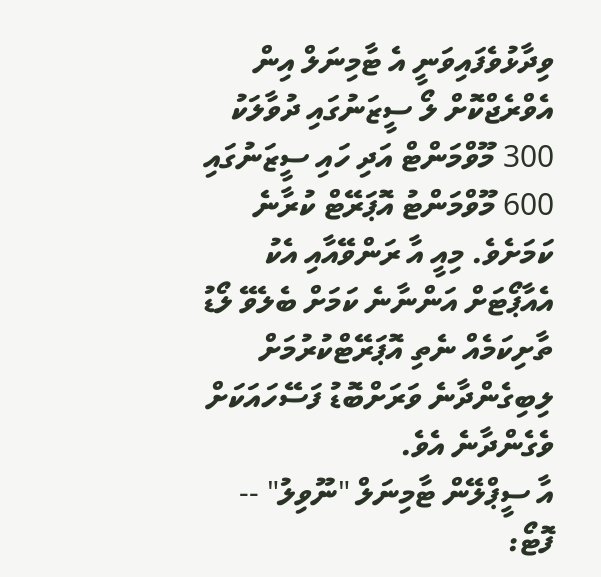ވިދާޅުވެފައިވަނީ އެ ޓާމިނަލް އިން އެވްރެޖްކޮށް ލޯ ސީޒަނުގައި ދުވާލަކު 300 މޫވްމަންޓް އަދި ހައި ސީޒަނުގައި 600 މޫވްމަންޓު އޮޕަރޭޓް ކުރާނެ ކަމަށެވެ. މިއީ އާ ރަންވޭއާއި އެކު އެއާޕޯޓަށް އަންނާނެ ކަމަށް ބެލެވޭ ލޯޑު ތާށިކަމެއް ނެތި އޮޕަރޭޓްކުރުމަށް ލިބިގެންދާނެ ވަރަށްބޮޑު ފަސޭހައަކަށް ވެގެންދާނެ އެވެ.
އާ ސީޕްލޭން ޓާމިނަލް "ނޫވިލު" -- ފޮޓޯ: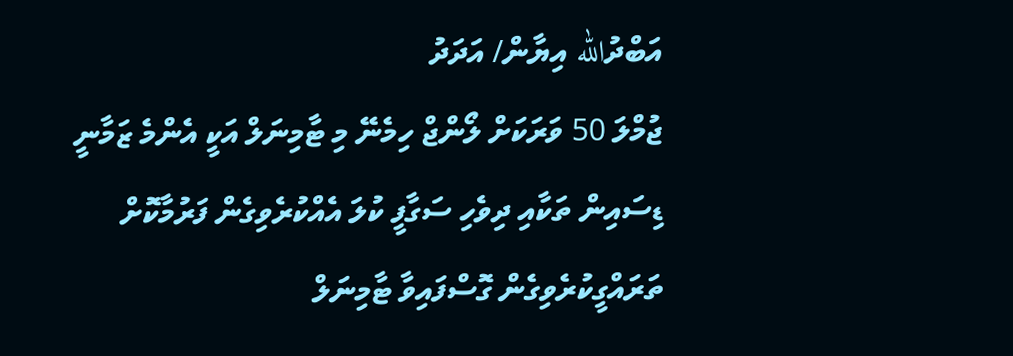އަބްދުالله އިޔާން/ އަދަދު
ޖުމްލަ 50 ވަރަކަށް ލޯންޖް ހިމެނޭ މި ޓާމިނަލް އަކީ އެންމެ ޒަމާނީ ޑިސައިން ތަކާއި ދިވެހި ސަގާފީ ކުލަ އެއްކުރެވިގެން ފަރުމާކޮށް ތަރައްގީކުރެވިގެން ގޮސްފައިވާ ޓާމިނަލް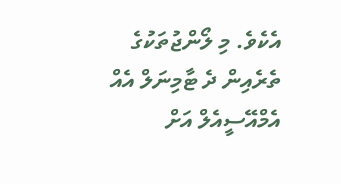އެކެވެ. މި ލޯންޖުތަކުގެ ތެރެއިން ދެ ޓާމިނަލް އެއް އެމްއޭސީއެލް އަށް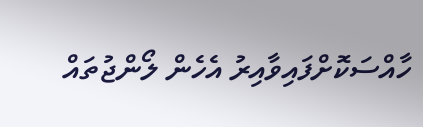ހާއްސަކޮށްފައިވާއިރު އެހެން ލޯންޖުތައް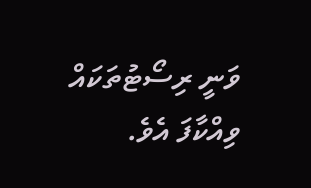ވަނީ ރިސޯޓުތަކައް ވިއްކާފަ އެވެ.